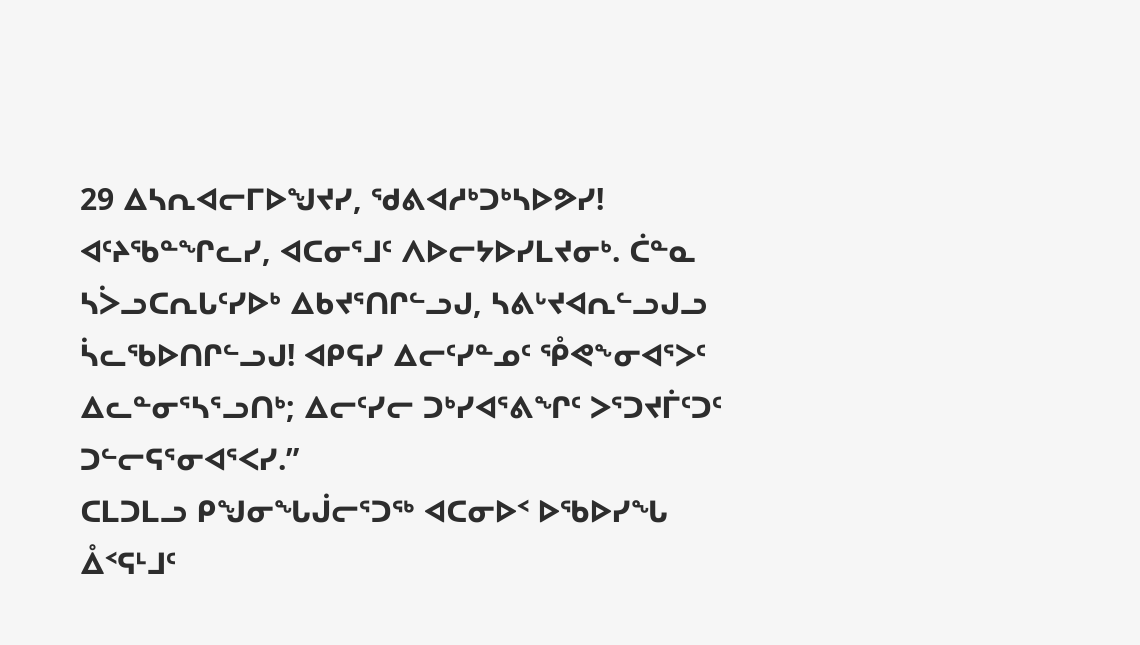29 ᐃᓴᕆᐊᓕᒥᐅᖑᔪᓯ, ᖁᕕᐊᓱᒃᑐᒃᓴᐅᕗᓯ! ᐊᑦᔨᖃᓐᖏᓚᓯ, ᐊᑕᓂᕐᒧᑦ ᐱᐅᓕᔭᐅᓯᒪᔪᓂᒃ. ᑖᓐᓇ ᓴᐴᓗᑕᕆᒐᑦᓯᐅᒃ ᐃᑲᔪᕐᑎᒋᓪᓗᒍ, ᓴᕕᒡᔪᐊᕆᓪᓗᒍᓗ ᓵᓚᖃᐅᑎᒋᓪᓗᒍ! ᐊᑭᕋᓯ ᐃᓕᑦᓯᓐᓄᑦ ᕾᕙᖕᓂᐊᕐᐳᑦ ᐃᓚᓐᓂᕐᓴᕐᓗᑎᒃ; ᐃᓕᑦᓯᓕ ᑐᒃᓯᐊᕐᕕᖏᑦ ᐳᕐᑐᔪᒦᑦᑐᑦ ᑐᓪᓕᕋᕐᓂᐊᕐᐸᓯ.”
ᑕᒪᑐᒪᓗ ᑭᖑᓂᖓᒎᓕᕐᑐᖅ ᐊᑕᓂᐅᑉ ᐅᖃᐅᓯᖓ ᐂᑉᕋᒻᒧᑦ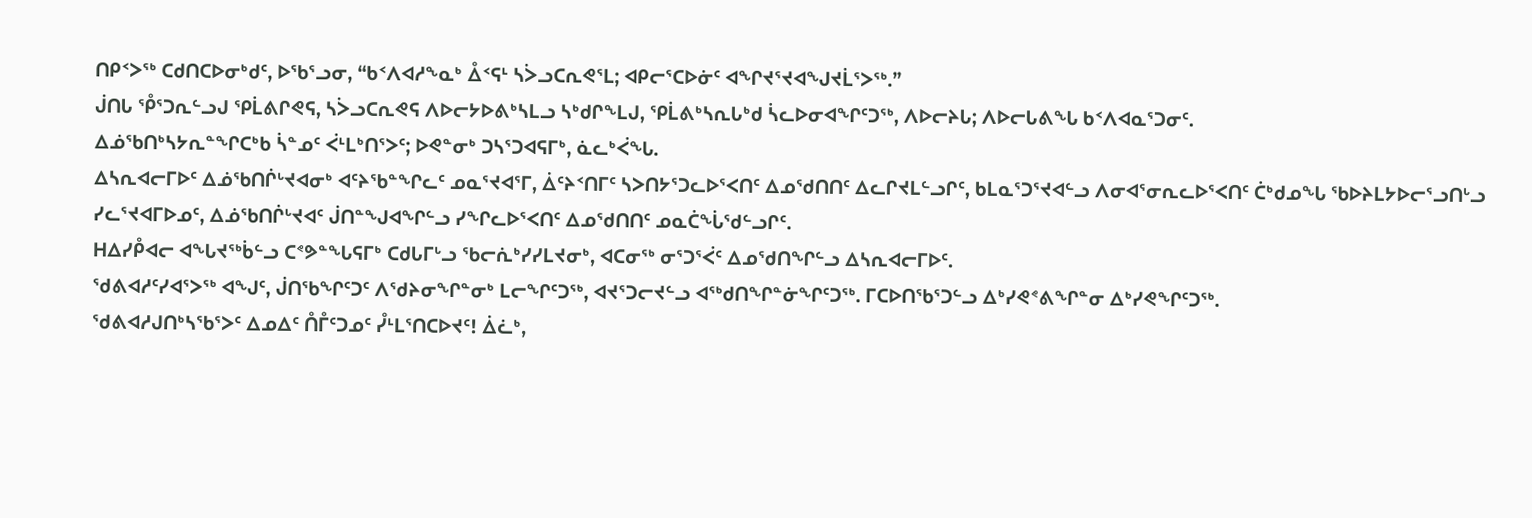ᑎᑭᑉᐳᖅ ᑕᑯᑎᑕᐅᓂᒃᑯᑦ, ᐅᖃᕐᓗᓂ, “ᑲᑉᐱᐊᓱᖕᓇᒃ ᐂᑉᕋᒻ ᓴᐴᓗᑕᕆᕙᕐᒪ; ᐊᑭᓕᕐᑕᐅᓃᑦ ᐊᖏᔪᕐᔪᐊᖑᔪᒫᕐᐳᖅ.”
ᒎᑎᒐ ᕾᕐᑐᕆᓪᓗᒍ ᕿᒫᕕᒋᕙᕋ, ᓴᐴᓗᑕᕆᕙᕋ ᐱᐅᓕᔭᐅᕕᒃᓴᒪᓗ ᓴᒃᑯᒋᖕᒪᒍ, ᕿᒫᕕᒃᓴᕆᒐᒃᑯ ᓵᓚᐅᓂᐊᖏᑦᑐᖅ, ᐱᐅᓕᔨᒐ; ᐱᐅᓕᒐᕕᖓ ᑲᑉᐱᐊᓇᕐᑐᓂᑦ.
ᐃᓅᖃᑎᒃᓴᔭᕆᓐᖏᑕᒃᑲ ᓵᓐᓄᑦ ᐹᒻᒪᒃᑎᕐᐳᑦ; ᐅᕙᓐᓂᒃ ᑐᓴᕐᑐᐊᕋᒥᒃ, ᓈᓚᒃᐹᖓ.
ᐃᓴᕆᐊᓕᒥᐅᑦ ᐃᓅᖃᑎᒌᒡᔪᐊᓂᒃ ᐊᑦᔨᖃᓐᖏᓚᑦ ᓄᓇᕐᔪᐊᕐᒥ, ᐄᑦᔨᑉᑎᒥᑦ ᓴᐳᑎᔭᕐᑐᓚᐅᕐᐸᑎᑦ ᐃᓄᖁᑎᑎᑦ ᐃᓚᒋᔪᒪᓪᓗᒋᑦ, ᑲᒪᓇᕐᑐᕐᔪᐊᓪᓗ ᐱᓂᐊᕐᓂᕆᓚᐅᕐᐸᑎᑦ ᑖᒃᑯᓄᖓ ᖃᐅᔨᒪᔭᐅᓕᕐᓗᑎᒡᓗ ᓯᓚᕐᔪᐊᒥᐅᓄᑦ, ᐃᓅᖃᑎᒌᒡᔪᐊᑦ ᒎᑎᓐᖑᐊᖏᓪᓗ ᓯᖏᓚᐅᕐᐸᑎᑦ ᐃᓄᖁᑎᑎᑦ ᓄᓇᑖᖔᖁᓪᓗᒋᑦ.
ᕼᐃᓯᑬᐊᓕ ᐊᖓᔪᖅᑳᓪᓗ ᑕᕝᕗᓐᖓᕋᒥᒃ ᑕᑯᒐᒥᒡᓗ ᖃᓕᕇᒃᓯᓯᒪᔪᓂᒃ, ᐊᑕᓂᖅ ᓂᕐᑐᕐᐹᑦ ᐃᓄᖁᑎᖏᓪᓗ ᐃᓴᕆᐊᓕᒥᐅᑦ.
ᖁᕕᐊᓱᑦᓯᐊᕐᐳᖅ ᐊᖑᑦ, ᒎᑎᖃᖏᑦᑐᑦ ᐱᖁᔨᓂᖏᓐᓂᒃ ᒪᓕᖏᑦᑐᖅ, ᐊᔪᕐᑐᓕᔪᓪᓗ ᐊᖅᑯᑎᖏᓐᓃᖏᑦᑐᖅ. ᒥᑕᐅᑎᖃᕐᑐᓪᓗ ᐃᒃᓯᕙᕝᕕᖏᓐᓂ ᐃᒃᓯᕙᖏᑦᑐᖅ.
ᖁᕕᐊᓱᒍᑎᒃᓴᖃᕐᐳᑦ ᐃᓄᐃᑦ ᑍᒤᑦᑐᓄᑦ ᓮᒻᒪᕐᑎᑕᐅᔪᑦ! ᐄᓛᒃ,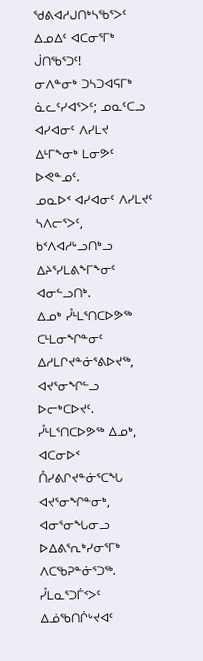ᖁᕕᐊᓱᒍᑎᒃᓴᖃᕐᐳᑦ ᐃᓄᐃᑦ ᐊᑕᓂᕐᒥᒃ ᒎᑎᖃᕐᑐᑦ!
ᓂᐱᓐᓂᒃ ᑐᓴᑐᐊᕋᒥᒃ ᓈᓚᑦᓯᐊᕐᐳᑦ; ᓄᓇᑦᑕᓗ ᐊᓯᐊᓂᑦ ᐱᓯᒪᔪ ᐃᒻᒥᖕᓂᒃ ᒪᓂᕗᑦ ᐅᕙᓐᓄᑦ.
ᓄᓇᐅᑉ ᐊᓯᐊᓂᑦ ᐱᓯᒪᔪᑦ ᓴᐱᓕᕐᐳᑦ, ᑲᑉᐱᐊᓱᒡᓗᑎᒃᓗ ᐃᔨᕐᓯᒪᕕᖕᒥᖕᓂᑦ ᐊᓂᓪᓗᑎᒃ.
ᐃᓄᒃ ᓮᒻᒪᕐᑎᑕᐅᕗᖅ ᑕᒻᒪᓂᖏᓐᓂᑦ ᐃᓱᒪᒋᔪᓐᓃᕐᕕᐅᔪᖅ, ᐊᔪᕐᓂᖏᓪᓗ ᐅᓕᒃᑕᐅᔪᑦ.
ᓮᒻᒪᕐᑎᑕᐅᕗᖅ ᐃᓄᒃ, ᐊᑕᓂᐅᑉ ᑍᓯᕕᒋᔪᓐᓃᕐᑕᖓ ᐊᔪᕐᓂᖏᓐᓂᒃ, ᐊᓂᕐᓂᖓᓂᓗ ᐅᐃᕕᕐᕆᒃᓯᓂᕐᒥᒃ ᐱᑕᖃᕈᓐᓃᕐᑐᖅ.
ᓮᒪᓇᕐᑐᒦᑉᐳᑦ ᐃᓅᖃᑎᒌᒡᔪᐊᑦ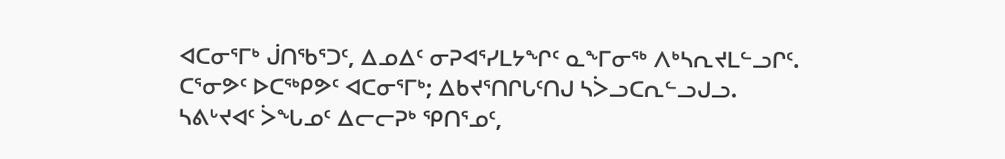ᐊᑕᓂᕐᒥᒃ ᒎᑎᖃᕐᑐᑦ, ᐃᓄᐃᑦ ᓂᕈᐊᕐᓯᒪᔭᖏᑦ ᓇᖕᒥᓂᖅ ᐱᒃᓴᕆᔪᒪᓪᓗᒋᑦ.
ᑕᕐᓂᕗᑦ ᐅᑕᖅᑭᕗᑦ ᐊᑕᓂᕐᒥᒃ; ᐃᑲᔪᕐᑎᒋᒐᑦᑎᒍ ᓴᐴᓗᑕᕆᓪᓗᒍᓗ.
ᓴᕕᒡᔪᐊᑦ ᐴᖓᓄᑦ ᐃᓕᓕᕈᒃ ᕿᑎᕐᓄᑦ,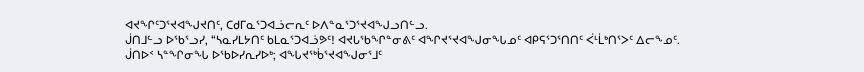ᐊᔪᖏᑦᑐᕐᔪᐊᖑᔪᑎᑦ, ᑕᑯᒥᓇᕐᑐᐊᓘᓕᕆᑦ ᐅᐱᓐᓇᕐᑐᕐᔪᐊᖑᓗᑎᓪᓗ.
ᒎᑎᒧᓪᓗ ᐅᖃᕐᓗᓯ, “ᓴᓇᓯᒪᔭᑎᑦ ᑲᒪᓇᕐᑐᐊᓘᕗᑦ! ᐊᔪᒐᖃᖏᓐᓂᕕᑦ ᐊᖏᔪᕐᔪᐊᖑᓂᖓᓄᑦ ᐊᑭᕋᕐᑐᕐᑎᑎᑦ ᐹᒻᒫᒃᑎᕐᐳᑦ ᐃᓕᖕᓄᑦ.
ᒎᑎᐅᑉ ᓴᓐᖏᓂᖓ ᐅᖃᐅᓯᕆᓯᐅᒃ; ᐊᖓᔪᖅᑳᕐᔪᐊᖑᓂᕐᒧᑦ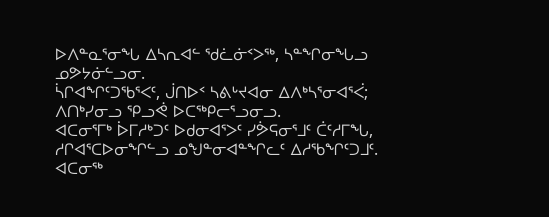ᐅᐱᓐᓇᕐᓂᖓ ᐃᓴᕆᐊᓪ ᖁᓛᓃᑉᐳᖅ, ᓴᓐᖏᓂᖓᓗ ᓄᕗᔭᓃᓪᓗᓂ.
ᓵᒋᐊᖏᑦᑐᖃᕐᐸᑦ, ᒎᑎᐅᑉ ᓴᕕᒡᔪᐊᓂ ᐃᐱᒃᓴᕐᓂᐊᕐᐹ; ᐱᑎᒃᓯᓂᓗ ᕿᓗᕚ ᐅᑕᖅᑭᓕᕐᓗᓂᓗ.
ᐊᑕᓂᕐᒥᒃ ᐆᒥᓱᒃᑐᑦ ᐅᑯᓂᐊᕐᐳᑦ ᓯᕘᕋᓂᕐᒧᑦ ᑖᑦᓱᒥᖓ, ᓱᒋᐊᕐᑕᐅᓂᖏᓪᓗ ᓄᖑᓐᓂᐊᓐᖏᓚᑦ ᐃᓱᖃᖏᑦᑐᒧᑦ.
ᐊᑕᓂᖅ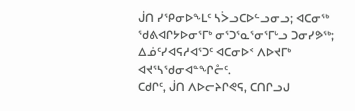ᒎᑎ ᓯᕿᓂᐅᖕᒪᑦ ᓴᐴᓗᑕᐅᓪᓗᓂᓗ; ᐊᑕᓂᖅ ᖁᕕᐊᒋᔭᐅᓂᕐᒥᒃ ᓂᕐᑐᕐᓇᕐᓂᕐᒥᒡᓗ ᑐᓂᓯᕗᖅ; ᐃᓅᑦᓯᐊᕋᓱᐊᕐᑐᑦ ᐊᑕᓂᐅᑉ ᐱᐅᔪᒥᒃ ᐊᔪᕐᓴᖁᓂᐊᓐᖏᓔᑦ.
ᑕᑯᒋᑦ, ᒎᑎ ᐱᐅᓕᔨᒋᕙᕋ, ᑕᑎᒋᓗᒍ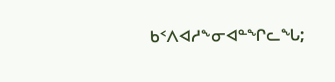ᑲᑉᐱᐊᓱᖕᓂᐊᓐᖏᓚᖓ;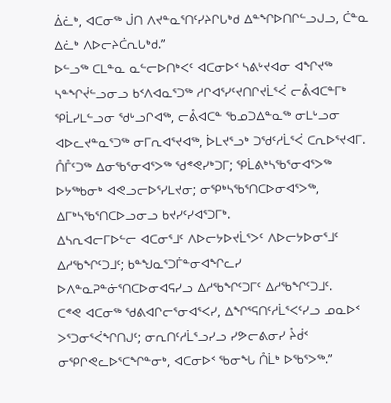ᐄᓛᒃ, ᐊᑕᓂᖅ ᒎᑎ ᐱᔪᓐᓇᕐᑎᑦᓯᔨᒋᒐᒃᑯ ᐃᓐᖏᐅᑎᒋᓪᓗᒍᓗ, ᑖᓐᓇ ᐃᓛᒃ ᐱᐅᓕᔨᑖᕆᒐᒃᑯ.”
ᐅᓪᓗᖅ ᑕᒪᓐᓇ ᓇᓪᓕᐅᑎᒃᐸᑦ ᐊᑕᓂᐅᑉ ᓴᕕᒡᔪᐊᓂ ᐊᖏᔪᖅ ᓴᓐᖏᔫᓪᓗᓂᓗ ᑲᑉᐱᐊᓇᕐᑐᖅ ᓱᒋᐊᕐᓯᑦᔪᑎᒋᔪᒫᕐᐹ ᓕᕔᐊᑕᓐᒥᒃ ᕿᒫᓯᒪᓪᓗᓂ ᖁᒡᓗᒋᐊᖅ, ᓕᕔᐊᑕᓐ ᖃᓄᑐᐃᓐᓇᖅ ᓂᒪᒡᓗᓂ ᐊᐅᓚᔪᓐᓇᕐᑐᖅ ᓂᒥᕆᐊᕐᔪᐊᖅ, ᐆᒪᔪᕐᓗᒃ ᑐᖁᑦᓱᒫᕐᐹ ᑕᕆᐅᕐᔪᐊᒥ.
ᑍᒤᑦᑐᖅ ᐃᓂᖃᕐᓂᐊᕐᐳᖅ ᖁᕝᕙᓯᒃᑐᒥ; ᕿᒫᕕᒃᓴᖃᕐᓂᐊᕐᐳᖅ ᐅᔭᖅᑲᓂᒃ ᐊᕙᓗᓕᐅᕐᓯᒪᔪᓂ; ᓂᕿᒃᓴᖃᕐᑎᑕᐅᓂᐊᕐᐳᖅ, ᐃᒥᒃᓴᖃᕐᑎᑕᐅᓗᓂᓗ ᑲᔪᓯᑦᓯᐊᕐᑐᒥᒃ.
ᐃᓴᕆᐊᓕᒥᐅᓪᓕ ᐊᑕᓂᕐᒧᑦ ᐱᐅᓕᔭᐅᔪᒫᕐᐳᑦ ᐱᐅᓕᔭᐅᓂᕐᒧᑦ ᐃᓱᖃᖏᑦᑐᒧᑦ; ᑲᓐᖑᓇᕐᑐᒦᓐᓂᐊᖏᓚᓯ ᐅᐱᓐᓇᕈᓐᓃᕐᑎᑕᐅᓂᐊᕋᓯᓗ ᐃᓱᖃᖏᑦᑐᒥᑦ ᐃᓱᖃᖏᑦᑐᒧᑦ.
ᑕᕝᕙ ᐊᑕᓂᖅ ᖁᕕᐊᒋᓕᕐᓂᐊᕐᐸᓯ, ᐃᖏᕐᕋᑎᑦᓱᒫᕐᐸᑦᓯᓗ ᓄᓇᐅᑉ ᐳᕐᑐᓂᕐᐹᖏᑎᒍᑦ; ᓂᕆᑎᑦᓱᒫᕐᓗᓯᓗ ᓯᕗᓕᕕᓂᓯ ᔧᑰᑉ ᓂᕿᒋᕙᓚᐅᕐᑕᖏᓐᓂᒃ, ᐊᑕᓂᐅᑉ ᖃᓂᖓ ᑍᒫᒃ ᐅᖃᕐᐳᖅ.”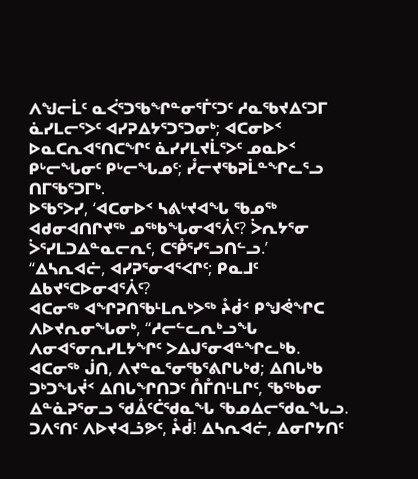ᐱᖑᓕᒫᑦ ᓇᐹᕐᑐᖃᖏᓐᓂᕐᒦᑦᑐᑦ ᓱᓇᖃᔪᐃᑦᑐᒥ ᓈᓯᒪᓕᕐᐳᑦ ᐊᓯᕈᐃᔭᕐᑐᕐᑐᓂᒃ; ᐊᑕᓂᐅᑉ ᐅᓇᑕᕆᐊᕐᑎᑕᖏᑦ ᓈᓯᓯᒪᔪᒫᕐᐳᑦ ᓄᓇᐅᑉ ᑭᒡᓕᖓᓂᑦ ᑭᒡᓕᖓᓄᑦ; ᓮᓕᔪᖃᕈᒫᓐᖏᓚᕐᓗ ᑎᒥᖃᕐᑐᒥᒃ.
ᐅᖃᕐᐳᓯ, ‘ᐊᑕᓂᐅᑉ ᓴᕕᒡᔪᐊᖓ ᖃᓄᖅ ᐊᑯᓂᐊᑎᒋᔪᖅ ᓄᖅᑲᖓᓂᐊᕐᐲᑦ? ᐴᕆᔭᕐᓂ ᐴᕐᓯᒪᑐᐃᓐᓇᓕᕆᑦ, ᑕᕾᕐᓯᕐᓗᑎᓪᓗ.’
“ᐃᓴᕆᐊᓖ, ᐊᓯᕈᕐᓂᐊᕐᐸᒋᑦ; ᑭᓇᒧᑦ ᐃᑲᔪᕐᑕᐅᓂᐊᕐᐲᑦ?
ᐊᑕᓂᖅ ᐊᖏᕈᑎᖃᒻᒪᕆᒃᐳᖅ ᔧᑰᑉ ᑭᖑᕚᖏᑕ ᐱᐅᔪᕆᓂᖓᓂᒃ, “ᓱᓕᓪᓚᕆᒃᓗᖓ ᐱᓂᐊᕐᓂᕆᓯᒪᔭᖏᑦ ᐳᐃᒍᕐᓂᐊᓐᖏᓚᒃᑲ.
ᐊᑕᓂᖅ ᒎᑎ, ᐱᔪᓐᓇᕐᓂᖃᕐᕕᒋᒐᒃᑯ; ᐃᑎᒐᒃᑲ ᑐᒃᑐᖓᔫᑉ ᐃᑎᒐᖏᑎᑐᑦ ᑍᒤᑎᒻᒪᒋᑦ, ᖃᖅᑲᓂ ᐃᓐᓈᕈᕐᓂᓗ ᖁᐂᑦᑖᖁᓇᖓ ᖃᓄᐃᓕᖁᓇᖓᓗ.
ᑐᐱᕐᑎᑦ ᐱᐅᔪᐊᓘᕗᑦ, ᔧᑰ! ᐃᓴᕆᐊᓖ, ᐃᓂᒋᔭᑎᑦ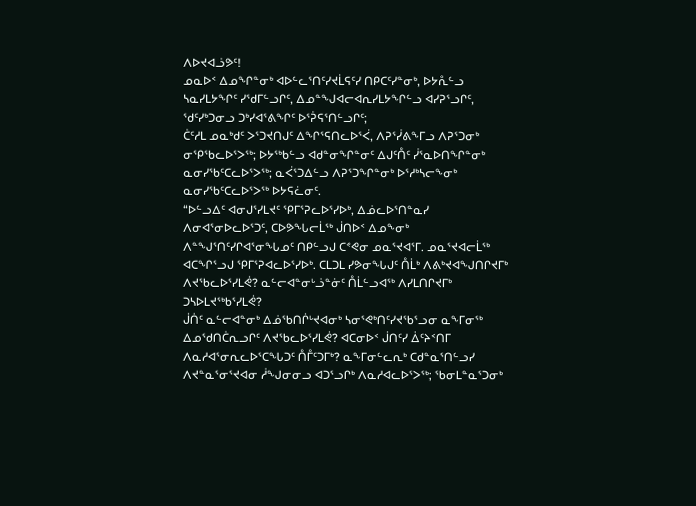ᐱᐅᔪᐊᓘᕗᑦ!
ᓄᓇᐅᑉ ᐃᓄᖏᓐᓂᒃ ᐊᐅᓪᓚᕐᑎᑦᓯᔪᒫᕋᑦᓯ ᑎᑭᑕᑦᓯᓐᓂᒃ, ᐅᔭᕅᓪᓗ ᓴᓇᓯᒪᔭᖏᑦ ᓯᖁᒥᓪᓗᒋᑦ, ᐃᓄᓐᖑᐊᓕᐊᕆᓯᒪᔭᖏᓪᓗ ᐊᓯᕈᕐᓗᒋᑦ, ᖁᑦᓯᒃᑐᓂᓗ ᑐᒃᓯᐊᕐᕕᖏᑦ ᐅᕐᕉᕋᕐᑎᓪᓗᒋᑦ;
ᑖᑦᓱᒪ ᓄᓇᒃᑯᑦ ᐳᕐᑐᔪᑎᒍᑦ ᐃᖏᕐᕋᑎᓚᐅᕐᐹ, ᐱᕈᕐᓰᕕᖕᒥᓗ ᐱᕈᕐᑐᓂᒃ ᓂᕿᖃᓚᐅᕐᐳᖅ; ᐅᔭᖅᑲᓪᓗ ᐊᑯᓐᓂᖏᓐᓂᑦ ᐃᒍᑦᑍᑦ ᓰᕐᓇᐅᑎᖏᓐᓂᒃ ᓇᓂᓯᖃᑦᑕᓚᐅᕐᐳᖅ; ᓇᐹᕐᑐᐃᓪᓗ ᐱᕈᕐᑐᖏᓐᓂᒃ ᐅᕐᓱᒃᓴᓕᖕᓂᒃ ᓇᓂᓯᖃᑦᑕᓚᐅᕐᐳᖅ ᐅᔭᕋᓛᓂᑦ.
“ᐅᓪᓗᐃᑦ ᐊᓂᒍᕐᓯᒪᔪᑦ ᕿᒥᕐᕈᓚᐅᕐᓯᐅᒃ, ᐃᓅᓚᐅᕐᑎᓐᓇᓯ ᐱᓂᐊᕐᓂᐅᓚᐅᕐᑐᑦ, ᑕᐅᕗᖓᓕᒫᖅ ᒎᑎᐅᑉ ᐃᓄᖕᓂᒃ ᐱᓐᖑᕐᑎᑦᓯᒋᐊᕐᓂᖓᓄᑦ ᑎᑭᓪᓗᒍ ᑕᕝᕙᓂ ᓄᓇᕐᔪᐊᕐᒥ. ᓄᓇᕐᔪᐊᓕᒫᖅ ᐊᑕᖏᕐᓗᒍ ᕿᒥᕐᕈᐊᓚᐅᕐᓯᐅᒃ. ᑕᒪᑐᒪ ᓯᕗᓂᖓᒍᑦ ᑍᒫᒃ ᐱᕕᒃᔪᐊᖑᑎᒋᔪᒥᒃ ᐱᔪᖃᓚᐅᕐᓯᒪᕚ? ᓇᓪᓕᐊᓐᓂᒡᓘᓐᓃᑦ ᑍᒫᓪᓗᐊᖅ ᐱᓯᒪᑎᒋᔪᒥᒃ ᑐᓴᐅᒪᔪᖅᑲᕐᓯᒪᕚ?
ᒎᑏᑦ ᓇᓪᓕᐊᓐᓂᒃ ᐃᓅᖃᑎᒌᒡᔪᐊᓂᒃ ᓴᓂᕐᕙᒃᑎᑦᓯᔪᖃᕐᓗᓂ ᓇᖕᒥᓂᖅ ᐃᓄᖁᑎᑖᕆᓗᒋᑦ ᐱᔪᖃᓚᐅᕐᓯᒪᕚ? ᐊᑕᓂᐅᑉ ᒎᑎᑦᓯ ᐄᑦᔨᑉᑎᒥ ᐱᓇᓱᐊᕐᓂᕆᓚᐅᕐᑕᖓᑐᑦ ᑍᒤᑦᑐᒥᒃ? ᓇᖕᒥᓂᓪᓚᕆᒃ ᑕᑯᓐᓇᕐᑎᓪᓗᓯ ᐱᔪᓐᓇᕐᓂᕐᔪᐊᓂ ᓲᖑᓂᓂᓗ ᐊᑐᕐᓗᒋᒃ ᐱᓇᓱᐊᓚᐅᕐᐳᖅ; ᖃᓂᒪᓐᓇᕐᑐᓂᒃ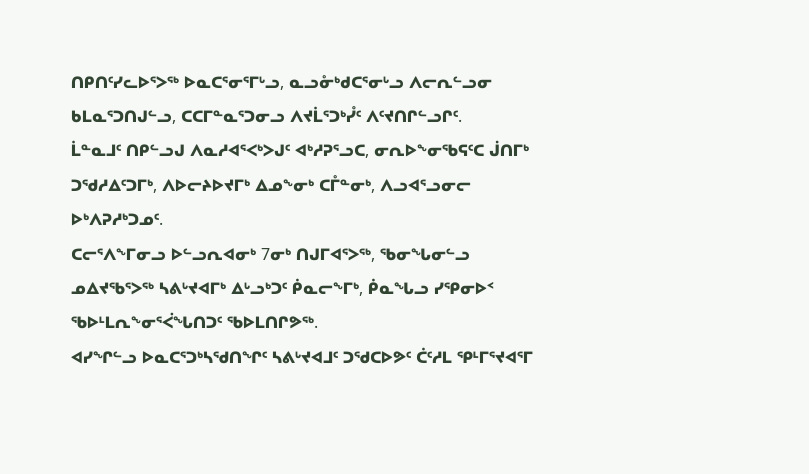ᑎᑭᑎᑦᓯᓚᐅᕐᐳᖅ ᐅᓇᑕᕐᓂᕐᒥᒡᓗ, ᓇᓗᓁᒃᑯᑕᕐᓂᒡᓗ ᐱᓕᕆᓪᓗᓂ ᑲᒪᓇᕐᑐᑎᒍᓪᓗ, ᑕᑕᒥᓐᓇᕐᑐᓂᓗ ᐱᔪᒫᕐᑐᒃᓮᑦ ᐱᑦᔪᑎᒋᓪᓗᒋᑦ.
ᒫᓐᓇᒧᑦ ᑎᑭᓪᓗᒍ ᐱᓇᓱᐊᕐᐸᒃᐳᒍᑦ ᐊᒃᓱᕈᕐᓗᑕ, ᓂᕆᐅᖕᓂᖃᕋᑦᑕ ᒎᑎᒥᒃ ᑐᖁᓱᐃᑦᑐᒥᒃ, ᐱᐅᓕᔨᐅᔪᒥᒃ ᐃᓄᖕᓂᒃ ᑕᒤᓐᓂᒃ, ᐱᓗᐊᕐᓗᓂᓕ ᐅᒃᐱᕈᓱᒃᑐᓄᑦ.
ᑕᓕᕐᐱᖕᒥᓂᓗ ᐅᓪᓗᕆᐊᓂᒃ 7ᓂᒃ ᑎᒍᒥᐊᕐᐳᖅ, ᖃᓂᖓᓂᓪᓗ ᓄᐃᔪᖃᕐᐳᖅ ᓴᕕᒡᔪᐊᒥᒃ ᐃᒡᓗᒃᑐᑦ ᑮᓇᓕᖕᒥᒃ, ᑮᓇᖓᓗ ᓯᕿᓂᐅᑉ ᖃᐅᒻᒪᕆᖕᓂᕐᐹᖓᑎᑐᑦ ᖃᐅᒪᑎᒋᕗᖅ.
ᐊᓯᖏᓪᓗ ᐅᓇᑕᕐᑐᒃᓴᖁᑎᖏᑦ ᓴᕕᒡᔪᐊᒧᑦ ᑐᖁᑕᐅᕗᑦ ᑖᑦᓱᒪ ᕿᒻᒥᕐᔪᐊᕐᒥ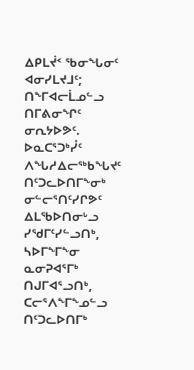ᐃᑭᒪᔫᑉ ᖃᓂᖓᓂᑦ ᐊᓂᓯᒪᔪᒧᑦ; ᑎᖕᒥᐊᓕᒫᓄᓪᓗ ᑎᒥᕕᓂᖏᑦ ᓂᕆᔭᐅᕗᑦ.
ᐅᓇᑕᕐᑐᒃᓮᑦ ᐱᖓᓱᐃᓕᖅᑲᖓᔪᑦ ᑎᑦᑐᓚᐅᑎᒥᖕᓂᒃ ᓂᓪᓕᕐᑎᑦᓯᒋᕗᑦ ᐃᒪᖃᐅᑎᓂᒡᓗ ᓯᖁᒥᑦᓯᓪᓗᑎᒃ, ᓴᐅᒥᖕᒥᖕᓂ ᓇᓂᕈᐊᕐᒥᒃ ᑎᒍᒥᐊᕐᓗᑎᒃ, ᑕᓕᕐᐱᖕᒥᖕᓄᓪᓗ ᑎᑦᑐᓚᐅᑎᒥᒃ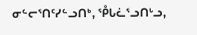ᓂᓪᓕᕐᑎᑦᓯᓪᓗᑎᒃ, ᕾᒐᓛᕐᓗᑎᒡᓗ,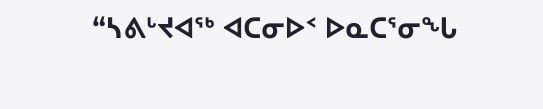“ᓴᕕᒡᔪᐊᖅ ᐊᑕᓂᐅᑉ ᐅᓇᑕᕐᓂᖓ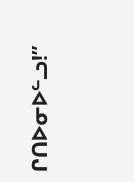ᒋᑎᐅᓂᐅᓪᓗ!”